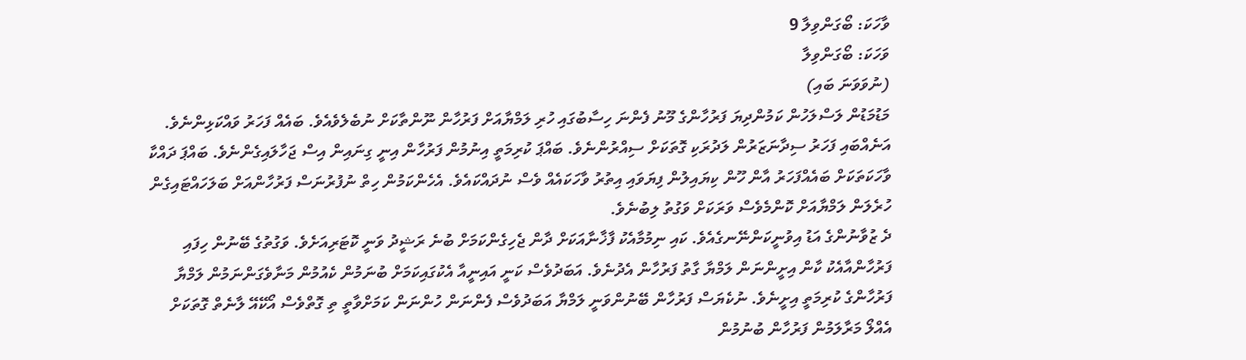ވާހަކަ: ބޯގަންވިލާ 9
ވަހަކަ: ބޯގަންވިލާ
(ނުވަވަނަ ބައި)
މަޑުމަޑުން ލަސްލަހުން ކަމުންދިޔަ ފަރުހާންގެ މޫނު ފެންނަ ހިސާބުގައި ހުރި ލަމްޔާއަށް ފަރުހާން ނޫންތާކަށް ނުބެލެވެއެވެ. ބައެއް ފަހަރު ވައްކަޅިންނެވެ. އަނެއްބައި ފަހަރު ސިދާނަޒަރުން ލަދުރަކި ގޮތަކަށް ސިއްރުންނެވެ. ބައްޕަ ކުރިމަތީ އިނުމުން ފަރުހާން އިނީ ގިނައިން އިސް ޖަހާލައިގެންނެވެ. ބައްޕަ ދައްކާ ވާހަކަތަކަށް ބައެއްފަހަރު އާން ހޫން ކިޔައިލުން ފިޔަވައި އިތުރު ވާހަކައެއް ވެސް ނުދައްކައެވެ. އެހެންކަމުން ހިތް ނުފުރުނަސް ފަރުހާންއަށް ބަލަހައްޓައިގެން ހުރެލަން ލަމްޔާއަށް ކޮންމެވެސް ވަރަކަށް ވަގުތު ލިބުނެވެ.
ދެ ޒުވާނުންގެ އަޑު އިވުނީކަންނޭނގެއެވެ. ކައި ނިމުމާއެކު ފާޚާނާއަކަށް ދާން ޖެހިގެންކަމަށް ބުނެ ރަޝީދު ވަނީ ކޮޓަރިއަށެވެ. ވަގުތުގެ ބޭނުން ހިފައި ފަރުހާންއާއެކު ކާން އިށީންނަން ލަމްޔާ ގާތު ފަރުހާން އެދުނެވެ. އަބަދުވެސް ކަނީ އައިނީއާ އެކުގައިކަމަށް ބުނަމުން ކެއުމުން މަނާވެގަންނަމުން ލަމްޔާ ފަރުހާންގެ ކުރިމަތީ އިށީނެވެ. ނުކެޔަސް ފަރުހާން ބޭނުންވަނީ ލަމްޔާ އަބަދުވެސް ފެންނަން ހުންނަން ކަމަށްވާތީ ތި ގޮތްވެސް އޯކޭއޭ ލާނެތް ގޮތަކަށް އެއްލޯ މަރާލަމުން ފަރުހާން ބުނުމުން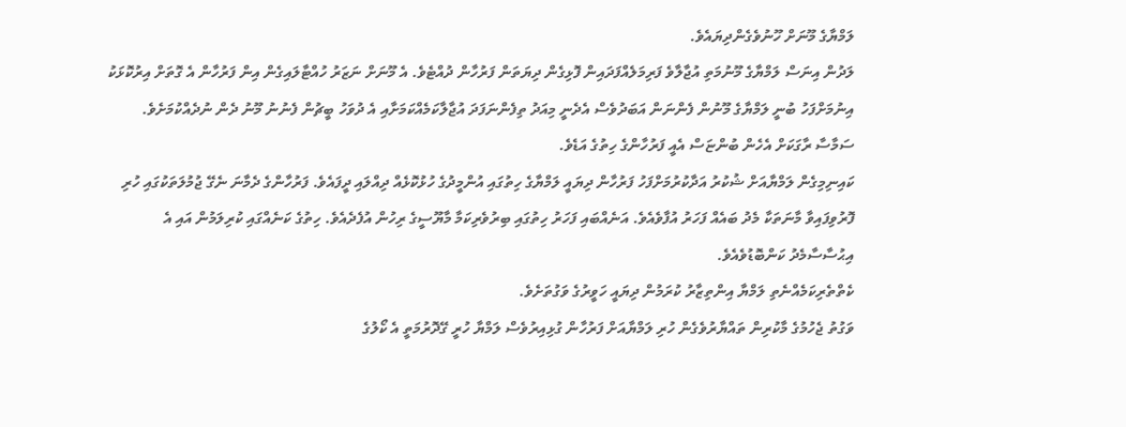ލަމްޔާގެ މޫނަށް ހޫނުވެގެންދިޔައެވެ.
ލަދުން އިނަސް ލަމްޔާގެ މޫނުމަތި އުޖާލާވެ ފަރިމަލެއްފަދައިން ފޮޅިގެން ދިޔަތަން ފަރުހާން ދުއްޓެވެ. އެ މޫނަށް ނަޒަރު ހުއްޓާލައިގެން އިން ފަރުހާން އެ ގޮތަށް އިރުކޮޅަކު އިނުމަށްފަހު ބުނީ ލަމްޔާގެ މޫނުން ފެންނަން އަބަދުވެސް އެދެނީ މިއަދު ތިފެންނަފަދަ އުޖާލާކަމެއްކަމަށާއި އެ ދުވަހު ބީޗުން ފެނުނު މޫނު ދެން ނުދެއްކުމަށެވެ. ސަމާސާ ރާގަކަށް އެހެން ބުންޏަސް އެއީ ފަރުހާންގެ ހިތުގެ އަޑެވެ.
ކައިނިމިގެން ލަމްޔާއަށް ޝުކުރު އަދާކުރުމަށްފަހު ފަރުހާން ދިޔައީ ލަމްޔާގެ ހިތުގައި އުންމީދުގެ ހުޅުކޮޅެއް ދިއްލައި ދީފައެވެ. ފަރުހާންގެ ދެމާނަ ނެގޭ ޖުމުލަތަކުގައި ހުރި ފޮރުވިފައިވާ މާނަތަކާ މެދު ބައެއް ފަހަރު އުފާވެއެވެ. އަނެއްބައި ފަހަރު ހިތުގައި ބިރުވެރިކަމާ މާޔޫސީގެ ރިހުން އުފެދެއެވެ. ހިތުގެ ކަނެއްގައި ކުރިލަމުން އައި އެ އިޙުސާސާމެދު ކަންބޮޑުވެއެވެ.
ކެތްތެރިކަމެއްނެތި ލަމްޔާ އިންތިޒާރު ކުރަމުން ދިޔައީ ހަވީރުގެ ވަގުތަށެވެ.
ވަގުތު ޖެހުމުގެ މާކުރިން ތައްޔާރުވެގެން ހުރި ލަމްޔާއަށް ފަރުހާން ގުޅިއިރުވެސް ލަމްޔާ ހުރީ ގޭދޮރުމަތީ އެ ކޯލުގެ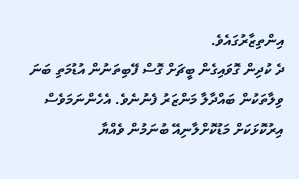އިންތިޒާރުގައެވެ.
ދެ ކުދިން ގޮވައިގެން ބީޗަށް ގޮސް ފޭބިތަނުން އުޑުމަތި ބަނަ ވިލާތަކުން ބައްދާލާ މަންޒަރު ފެނުނެވެ. އެހެންނަމަވެސް އިރުކޮޅަކަށް މަޑުކޮށްލާނިއޭ ބުނަމުން ވެއްޔާ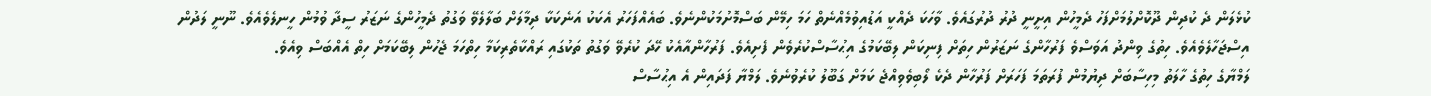ކުޅެލަން ދެ ކުދިން ދޫކޮށްލުމަށްފަހު ދެމީހުން އިށީނީ ދުރު ދުރުގައެވެ. ވާހަކަ ދެއްކީ އަޑުއިވުމެއްނެތް ހަމަ ހިމޭން ބަސްމޮށުމަކުންނެވެ. ބައެއްފަހަރު އެކަކު އަނެކަކާ ދިމާލަށް ބަލާލެވޭ ވަގުތު ދެމީހުންގެ ނަޒަރު ސީދާ ވުމުން ހީނލެވެއެވެ. ނޫނީ ލަދުން އިސްޖަހާލެވެއެވެ. ހިތުގެ ވިންދު އަވަސްވެ ފަރުހާންގެ ނަޒަރުން ހިތަށް ފިނިކަން ލިބޭކަމުގެ އިޙުސާސްކުރެވެން ފެށިއެވެ. ފަރުހާންއާއެކު ހޭދަ ކުރެވޭ ވަގުތު ތަކުގައި ރައްކާތެރިކަމާ ހިތްހަމަ ޖެހުން ލިބޭކަމަށް ހިތް އެއްބަސް ވިއެވެ.
ލަމްޔާގެ ހިތުގެ ހާލަތު މިހިސާބަށް ދިޔުމުން ފުރަތަމަ ފަހަރަށް ފަރުހާން ދެކެ ލޯބިވެވިއްޖެ ކަމަށް ގަބޫލު ކުރެވުނެވެ. ލަމްޔާ ފަދައިން އެ އިޙުސާސް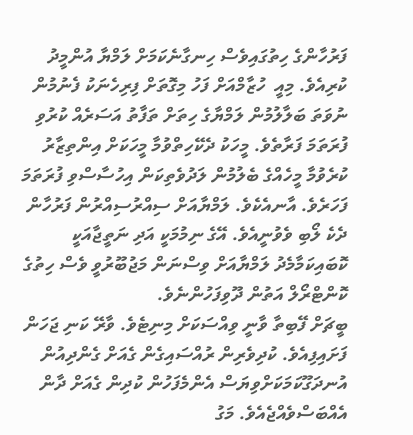ފަރުހާންގެ ހިތުގައިވެސް ހިނގާނެކަމަށް ލަމްޔާ އުންމީދު ކުރިއެވެ. މިއީ  ހުޒާމްއަށް ފަހު މިގޮތަށް ފިރިހެނަކު ފެނުމުން ނުވަތަ ބަލާލުމުން ލަމްޔާގެ ހިތަށް ތަފާތު އަސަރެއް ކުރުވި ފުރަތަމަ ފަރާތެވެ. މީހަކު ދެކޭހިތްވުމާ މީހަކަށް އިންތިޒާރު ކުރެވުމާ މީހެއްގެ ބެލުމުން ލަދުވެތިކަން އިހުސާސްވި ފުރަތަމަ ފަހަރެވެ. އާނއެކެވެ. ލަމްޔާއަށް ސިއްރުސިއްރުން ފަރުހާން ދެކެ ލޯބި ވެވުނީއެވެ. އޭގެ ނިމުމަކީ އަދި ނަތީޖާއަކީ ކޮބައިކަމާމެދު ލަމްޔާއަށް ވިސްނަން މަޖުބޫރުވީ ވެސް ހިތުގެ ކޮންޓްރޯލް އަތުން ދޫވިފަހުންނެވެ.
ބީޗަށް ފޭބިތާ ވާނީ ވިއްސަކަށް މިނިޓެވެ. ވާރޭ ކަނި ޖަހަން ފަށައިފިއެވެ. ކުދިވެރިން ރުއްސައިގެން ގެއަށް ގެންދިއުން އުނދަގޫކަމަކަށްވިޔަސް އެންމެފަހުން ކުދިން ގެއަށް ދާން އެއްބަސްވެއްޖެއެވެ. މަގު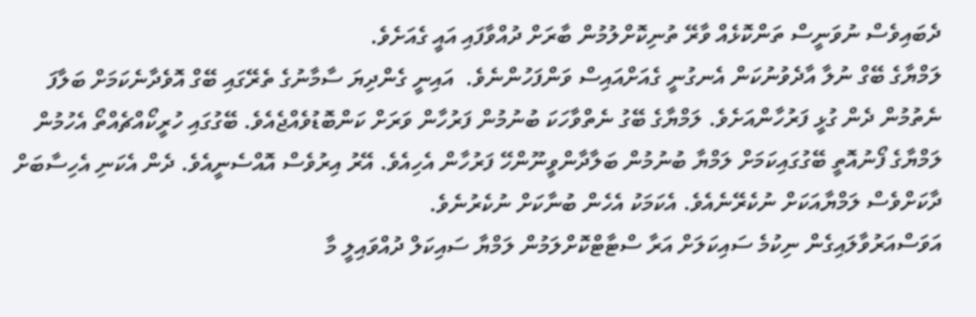ދެބައިވެސް ނުވަނީސް ތަންކޮޅެއް ވާރޭ ތުނިކޮށްލުމުން ބާރަށް ދުއްވާފައި އައީ ގެއަށެވެ.
ލަމްޔާގެ ބޭގް ނުލާ އާދެވުނުކަން އެނގުނީ ގެއަށްއައިސް ވަންފަހުންނެވެ.  އައިނީ ގެންދިޔަ ސާމާނުގެ ތެރޭގައި ބޭގް އޮވެދާނެކަމަށް ބަލާފަ ނެތުމުން ދެން ގުޅީ ފަރުހާންއަށެވެ. ލަމްޔާގެ ބޭގު ނެތްވާހަކަ ބުނުމުން ފަރުހާން ވަރަށް ކަންބޮޑުވެއްޖެއެވެ. ބޭގުގައި ހުރީކޯއްޗެއްތޯ އެހުމުން ލަމްޔާގެ ފޯނުއޮތީ ބޭގުގައިކަމަށް ލަމްޔާ ބުނުމުން ބަލާދާންވީނޫންހޭ ފަރުހާން އެހިއެވެ. އޭރު އިރުވެސް އޮއްސެނީއެވެ. ދެން އެކަނި އެހިސާބަށް ދާކަށްވެސް ލަމްޔާއަކަށް ނުކެރޭނެއެވެ. އެކަމަކު އެހެން ބުނާކަށް ނުކެރުނެވެ.
އަވަސްއަރުވާލައިގެން ނިކުމެ ސައިކަލަށް އަރާ ސްޓާޓްކޮށްލަމުން ލަމްޔާ ސައިކަލް ދުއްވައިލީ މާ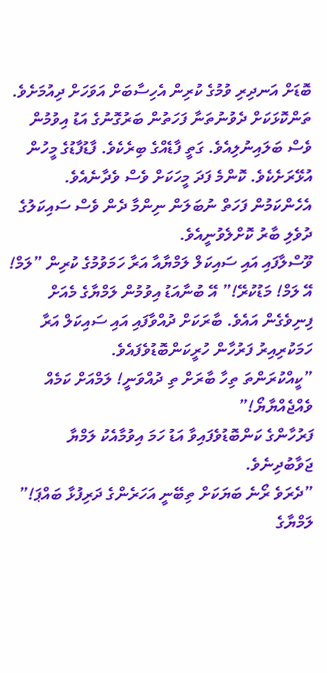ބޮޑަށް އަނދިރި ވުމުގެ ކުރިން އެހިސާބަށް އަވަހަށް ދިއުމަށެވެ. ތަންކޮޅަކަށް ދެވުނުތަނާ ފަހަތުން ބަރުގޮނުގެ އަޑު އިވުމުން ވެސް ބަލައިނުލިއެވެ. ގަތީ ފާޑެއްގެ ބިރެކެވެ. ފާޑުފާޑުގެ މީހުން އުޅޭރަށެކެވެ. ކޮންމެ ފަދަ މީހަކަށް ވެސް ވެދާނެއެވެ. އެހެންކަމުން ފަހަތް ނުބަލަން ނިންމާ ދެން ވެސް ސައިކަލުގެ ދުވެލި ބާރު ކޮށްލެވުނީއެވެ.
ވޫސްލާފައި އައި ސައިކަލް ލަމްޔާއާ އަރާ ހަމަވުމުގެ ކުރިން ”ލަމް! އޭ ލަމް! މަޑުކުރޭ!” އޭ ބުނާއަޑު އިވުމުން ލަމްޔާގެ މެއަށް ފިނިވެގެން އައެވެ. ބާރަކަށް ދުއްވާފައި އައި ސައިކަލް އަރާ ހަމަކުރިއިރު ފަރުހާން ހުރީކަންބޮޑުވެފައެވެ.
”ކީއްކުރަންތަ ތިހާ ބާރަށް ތި ދުއްވަނީ! ލަމްއަށް ކަމެއް ވެއްޖެއްޔާޔޯ!”
ފަރުހާންގެ ކަންބޮޑުވެފައިވާ އަޑު ހަމަ އިވުމާއެކު ލަމްޔާ ޖަވާބުދިނެވެ.
”ދެރަވެ ރޯނެ ބަޔަކަށް ތިބޭނީ އަހަރެންގެ ދަރިފުޅާ ބައްޕަ!”
ލަމްޔާގެ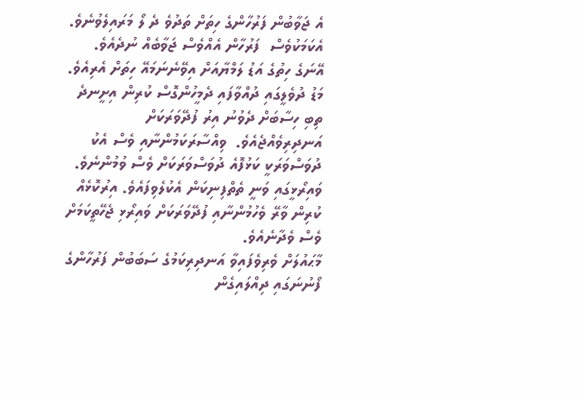އެ ޖަވާބުން ފަރުހާންގެ ހިތަށް ތަދުވެ ދެ ލޯ މަރައިލެވުނެވެ. އެކަމަކުވެސް  ފަރުހާން އެއްވެސް ޖަވާބެއް ނުދެއެވެ. އޭނަގެ ހިތުގެ އަޑު ލަމްޔާއަށް އިވޭނެނަމައޭ ހިތަށް އެރިއެވެ.
މަޑު ދުވެލީގައި ދުއްވާފައި ދެމީހުންގޮސް ކުރިން އިށީނދެ ތިބި ހިސާބަށް ދެވުނު އިރު ފުދޭވަރަކަށް އަނދިރިވެއްޖެއެވެ.  ވިއްސާރަކަމުންނާއި ވެސް އެކު ދުވަސްވަރަކީ ކަޅުފޮއެ ދުވަސްވަރަކަށް ވެސް ވުމުންނެވެ. ވައިރޯޅީގައި ވަނީ ތެތްފިނިކަން އެކުލެވިފައެވެ. އިރުކޮޅެއް ކުރިން ވާރޭ ވެހުމުންނާއި ފުދޭވަރަކަށް ވައިރޯޅި ޖެހޭތީކަމަށް ވެސް ވެދާނެއެވެ.
މާޙައުލަށް ވެރިވެފައިވާ އަނދިރިކަމުގެ ސަބަބުން ފަރުހާންގެ ފޯނުނަގައި ދިއްލައިގެން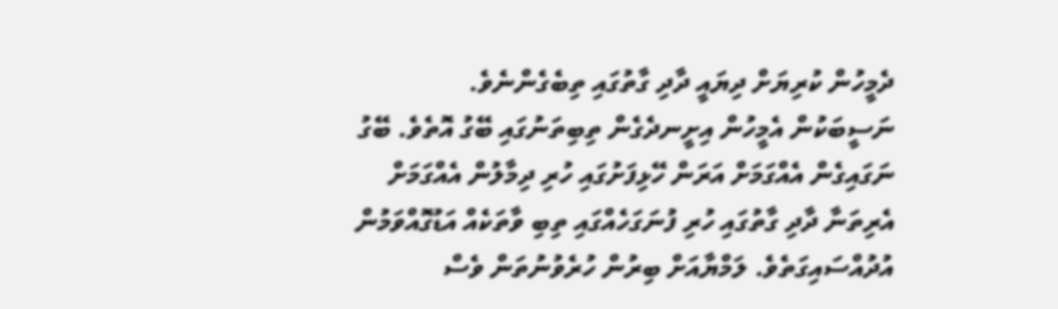ދެމީހުން ކުރިޔަށް ދިޔައީ ދާދި ގާތުގައި ތިބެގެންނެވެ.
ނަސީބަކުން އެމީހުން އިށީނދެގެން ތިބިތަނުގައި ބޭގު އޮތެވެ. ބޭގު ނަގައިގެން އެއްގަމަށް އަރަން ހޭޅިފަށުގައި ހުރި ދިމާލުން އެއްގަމަށް އެރިތަނާ ދާދި ގާތުގައި ހުރި ފުނަގަހެއްގައި ތިބި ވާތަކެއް އަޑުގޮއްވަމުން އުދުއްސައިގަތެވެ. ލަމްޔާއަށް ބިރުން ހުރެވުނުތަން ވެސް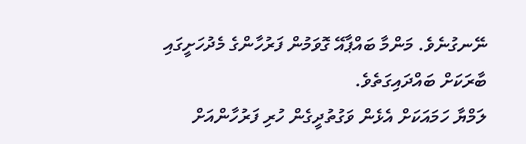ނޭނގުނެވެ. މަންމާ ބައްޕާއޭ ގޮވަމުން ފަރުހާންގެ މެދުހަށީގައި ބާރަކަށް ބައްދައިގަތެވެ.
ލަމްޔާ ހަމައަކަށް އެޅެން ވަގުތުދީގެން ހުރި ފަރުހާންއަށް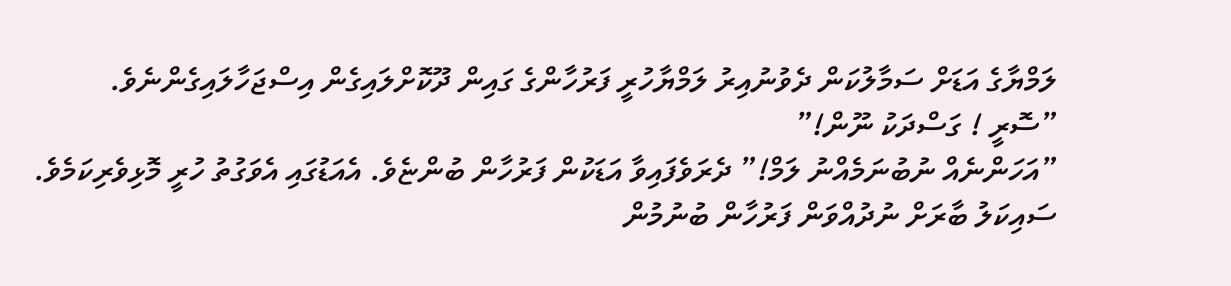ލަމްޔާގެ އަޑަށް ސަމާލުކަން ދެވުނުއިރު ލަމްޔާހުރީ ފަރުހާންގެ ގައިން ދޫކޮށްލައިގެން އިސްޖަހާލައިގެންނެވެ.
”ސޮރީ ! ގަސްދަކު ނޫން!”
”އަހަންނެއް ނުބުނަމެއްނު ލަމް!” ދެރަވެފައިވާ އަޑަކުން ފަރުހާން ބުންޏެވެ. އެއަޑުގައި އެވަގުތު ހުރީ މޮޅިވެރިކަމެވެ. ސައިކަލު ބާރަށް ނުދުއްވަން ފަރުހާން ބުނުމުން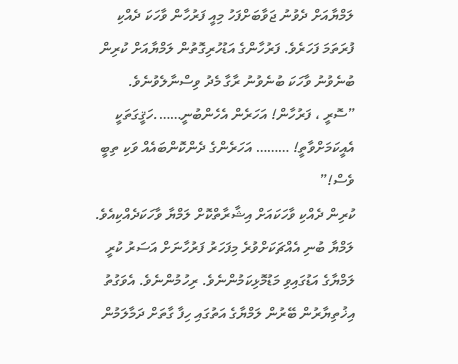ލަމްޔާއަށް ދެވުނު ޖަވާބަށްފަހު މިއީ ފަރުހާން ވާހަކަ ދެއްކި ފުރަތަމަ ފަހަރެވެ. ފަރުހާންގެ އަޑުހުރިގޮތުން ލަމްޔާއަށް ކުރިން ބުނެވުނު ވާހަކަ ބުނެވުނު ރާގާ މެދު ވިސްނާލެވުނެވެ.
”ސޮރީ ، ފަރުހާން! އަހަރެން އެހެންބުނީ…….ހަޤީގަތަކީ އެއީކަމަށްވާތީ! ……… އަހަރެންގެ ދެންކޮންބައެއް ވަކި ތިބީ ވެސް!”
ކުރިން ދެއްކި ވާހަކައަށް އިޝާރާތްކޮށް ލަމްޔާ ވާހަކަދެއްކިއެވެ.
ލަމްޔާ ބުނި އެއްޗަކަށްވުރެ މިފަހަރު ފަރުހާނަށް އަސަރު ކުރީ ލަމްޔާގެ އަޑުގައިވި މަޑުމޮޅިކަމުންނެވެ. ރިހުމުންނެވެ. އެވަގުތު އިޚުތިޔާރުން ބޭރުން ލަމްޔާގެ އަތުގައި ހިފާ ގާތަށް ދަމާލަމުން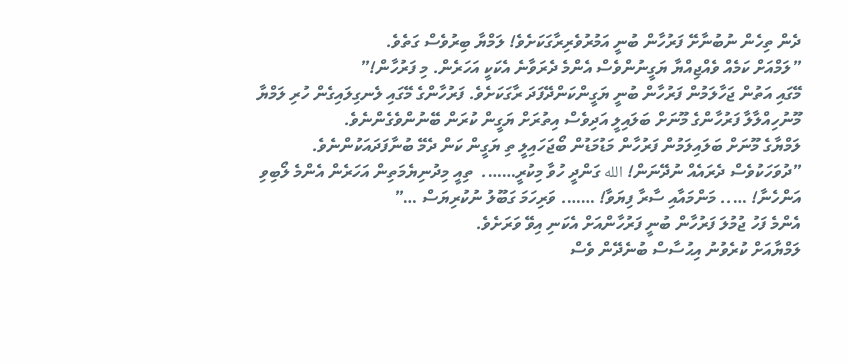ދެން ތިހެން ނުބުނާށޭ ފަރުހާން ބުނީ އަމުރުވެރިރާގަކަށެވެ! ލަމްޔާ ބިރުވެސް ގަތެވެ.
”ލަމްއަށް ކަމެއް ވެއްޖިއްޔާ ޔަގީނުންވެސް އެންމެ ދެރަވާނެ އެކަކީ އަހަރެން. މި ފަރުހާން!”
މޭގައި އަތުން ޖަހާލަމުން ފަރުހާން ބުނީ ޔަގީންކަންދޭފަދަ ރާގަކަށެވެ. ފަރުހާންގެ މޭގައި ލެނގިލައިގެން ހުރި ލަމްޔާ މޫނުހިއްލާލާ ފަރުހާންގެ މޫނަށް ބަލައިލީ އަދިވެސް އިތުރަށް ޔަގީން ކުރަން ބޭނުންވެގެންނެވެ.
ލަމްޔާގެ މޫނަށް ބަލައިލަމުން ފަރުހާން މަޑުމަޑުން ބޯޖަހައިލީ ތި ޔަގީން ކަން ދެމޭ ބުނާފަދައަކުންނެވެ.
”ދުވަހަކުވެސް ދެރައެއް ނުދޭނަން! الله ގަންދީ ހުވާ މިކުރީ…….  ތިއީ މިދުނިޔެމަތިން އަހަރެން އެންމެ ލޯބިވި އަންހެނާ! ….. މަންމައާއި ސާރާ ފިޔަވާ! ……. ވަރިހަމަ ގަބޫލު ނުކުރިޔަސް …”
އެންމެ ފަހު ޖުމުލަ ފަރުހާން ބުނީ ފަރުހާންއަށް އެކަނި އިވޭ ވަރަށެވެ.
ލަމްޔާއަށް ކުރެވުނު އިޙުސާސް ބުނެދޭން ވެސް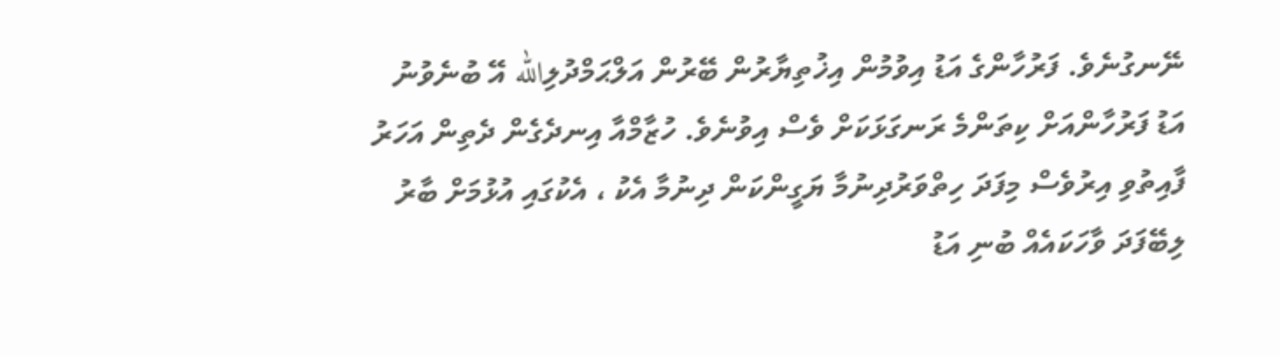ނޭނގުނެވެ. ފަރުހާންގެ އަޑު އިވުމުން އިޚުތިޔާރުން ބޭރުން އަލްޙަމްދުލިالله އޭ ބުނެވުނު އަޑު ފަރުހާންއަށް ކިތަންމެ ރަނގަޅަކަށް ވެސް އިވުނެވެ. ހުޒާމްއާ އިނދެގެން ދެތިން އަހަރު ފާއިތުވި އިރުވެސް މިފަދަ ހިތްވަރުދިނުމާ ޔަގީންކަން ދިނުމާ އެކު ، އެކުގައި އުޅުމަށް ބާރު ލިބޭފަދަ ވާހަކައެއް ބުނި އަޑު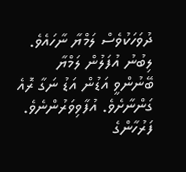ދުވަހަކުވެސް ލަމްޔާ ނާހައެވެ. ލިބުނު އުފަލުން ލަމްޔާ ބޭނުންވީ އަޑުން އަޑު ނަގާ ރޮއެ ގަންނާށެވެ. އުފާވިވަރުންނެވެ.
ފަރުހާންގެ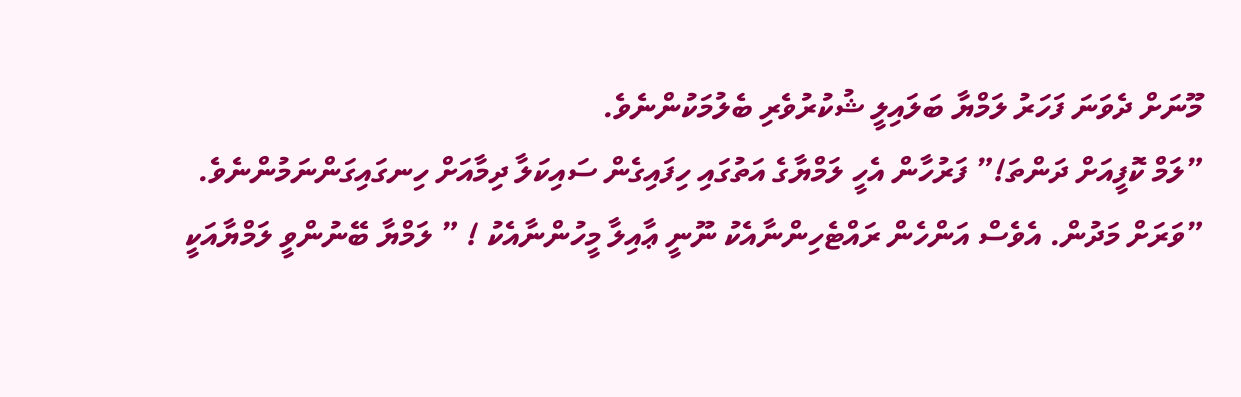މޫނަށް ދެވަނަ ފަހަރު ލަމްޔާ ބަލައިލީ ޝުކުރުވެރި ބެލުމަކުންނެވެ.
”ލަމް ކޮފީއަށް ދަންތަ!” ފަރުހާން އެހީ ލަމްޔާގެ އަތުގައި ހިފައިގެން ސައިކަލާ ދިމާއަށް ހިނގައިގަންނަމުންނެވެ.
”ވަރަށް މަދުން. އެވެސް އަންހެން ރައްޓެހިންނާއެކު ނޫނީ ޢާއިލާ މީހުންނާއެކު ! ” ލަމްޔާ ބޭނުންވީ ލަމްޔާއަކީ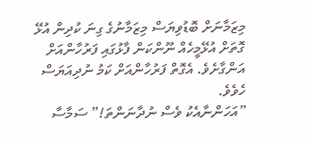މިޒަމާނަށް ބޮޑުވިޔަސް މިޒަމާނުގެ ގިނަ ކުދިން އުޅޭ ގޮތަށް އުޅޭމީހެއް ނޫންކަން ފާޅުގައި ފަރުހާންއަށް އަންގާށެވެ. އެގޮތް ފަރުހާންއަށް ކަމު ނުދިއަޔަސް ހެވެވެ.
”އަހަންނާއެކު ވެސް ނުދާނަންތަ!” ސަމާސާ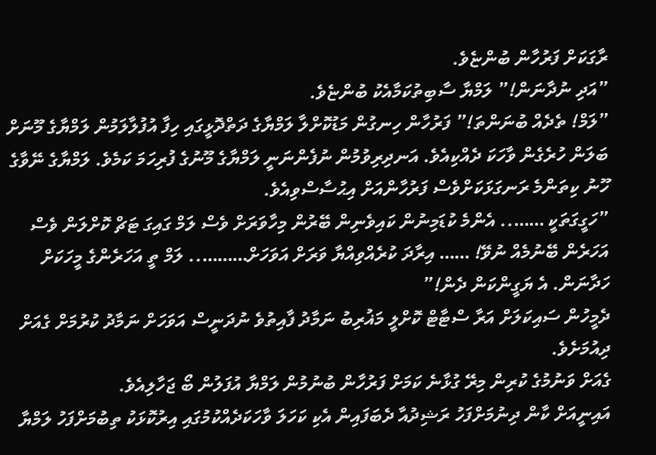ރާގަކަށް ފަރުހާން ބުންޏެވެ.
”އަދި ނުދާނަން!” ލަމްޔާ ސާބިތުކަމާއެކު ބުންޏެވެ.
”ލަމް! ތެދެއް ބުނަންތަ!” ފަރުހާން ހިނގުން މަޑުކޮށްލާ ލަމްޔާގެ ދަތްދޮޅީގައި ހިފާ އުފުލާލަމުން ލަމްޔާގެ މޫނަށް ބަލަން ހުރެގެން ވާހަކަ ދެއްކިއެވެ. އަނދިރިވުމުން ނުފެންނަނީ ލަމްޔާގެ މޫނުގެ ފުރިހަމަ ކަމެވެ. ލަމްޔާގެ ނޭވާގެ ހޫނު ކިތަންމެ ރަނގަޅަކަށްވެސް ފަރުހާންއަށް އިޙުސާސްވިއެވެ.
”ހަގީގަތަކީ …….. އެންމެ ކުޑަމިނުން ކައިވެނިން ބޭރުން މިހާވަރަށް ވެސް ލަމް ގައިގަ ޓަޗް ކޮށްލަން ވެސް އަހަރެން ބޭނުމެއް ނުވޭ! …… އިރާދަ ކުރެއްވިއްޔާ ވަރަށް އަވަހަށް……….. ލަމް ތީ އަހަރެންގެ މީހަކަށް ހަދާނަން. އެ ޔަގީންކަން ދެން!”
ދެމީހުން ސައިކަލަށް އަރާ ސްޓާޓް ކޮށްލީ މަޣުރިބު ނަމާދު ފާއިތުވެ ނުދަނީސް އަވަހަށް ނަމާދު ކުރުމަށް ގެއަށް ދިއުމަށެވެ.
ގެއަށް ވަނުމުގެ ކުރިން މިރޭ ގުޅާނެ ކަމަށް ފަރުހާން ބުނުމުން ލަމްޔާ އުފަލުން ބޯ ޖަހާލިއެވެ.
އައިނީއަށް ކާން ދިނުމަށްފަހު ރަޝިދުއާ ދެބަފައިން އެކި ކަހަލަ ވާހަކަދެއްކުމުގައި އިރުކޮޅަކު ތިބުމަށްފަހު ލަމްޔާ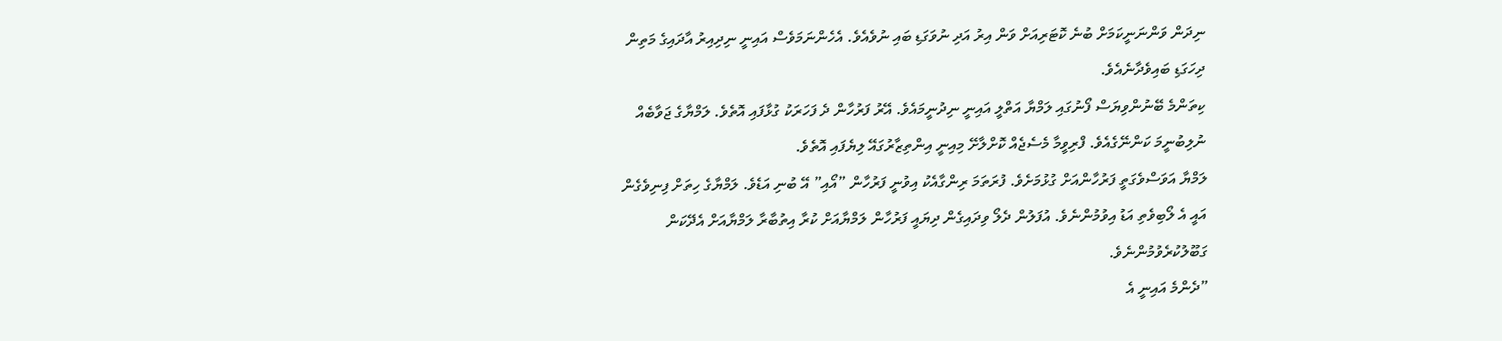ނިދަން ވަންނަނީކަމަށް ބުނެ ކޮޓަރިއަށް ވަން އިރު އަދި ނުވަގަޑި ބައި ނުވެއެވެ. އެހެންނަމަވެސް އައިނީ ނިދިއިރު އާދައިގެ މަތިން ދިހަގަޑި ބައިވެދާނެއެވެ.
ކިތަންމެ ބޭނުންވިޔަސް ފޯނުގައި ލަމްޔާ އަތްލީ އައިނީ ނިދުނީމައެވެ. އޭރު ފަރުހާން ދެ ފަހަރަކު ގުޅާފައި އޮތެވެ. ލަމްޔާގެ ޖަވާބެއް ނުލިބުނީމަ ކަންނޭގެއެވެ. ފްރިވީމާ މެސެޖެއް ކޮށްލާށޭ މިއިނީ އިންތިޒާރުގައޭ ލިޔެފައި އޮތެވެ.
ލަމްޔާ އަވަސްވެގަތީ ފަރުހާންއަށް ގުޅުމަށެވެ. ފުރަތަމަ ރިންގާއެކު އިވުނީ ފަރުހާން ”އޯއި” އޭ ބުނި އަޑެވެ. ލަމްޔާގެ ހިތަށް ފިނިވެގެން އައީ އެ ލޯބިވެތި އަޑު އިވުމުންނެވެ. އުފަލުން ދެލޯ ވިދައިގެން ދިޔައީ ފަރުހާން ލަމްޔާއަށް ކުރާ އިތުބާރާ ލަމްޔާއަށް އެދޭކަން ގަބޫލުކުރެވުމުންނެވެ.
”ދެންމެ އައިނީ އެ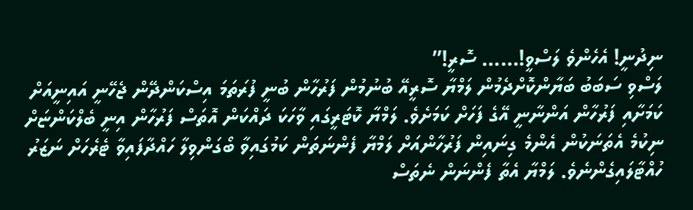ނިދުނީ! އެހެންވެ ލަސްވީ!…… ސޮރީ!”
ލަސްވި ސަބަބު ބަޔާންކޮށްދެމުން ލަމްޔާ ސޮރީއޭ ބުނުމުން ފަރުހާން ބުނީ ފުރަތަމަ އިސްކަންދޭން ޖެހޭނީ އައިނީއަށް ކަމަށާއި ފަރުހާން އަންނާނީ އޭގެ ފަހަށް ކަމަށެވެ. ލަމްޔާ ކޮޓަރީގައި ވާހަކަ ދައްކަން އޮތަސް ފަރުހާން އިނީ ބެލްކަންޏަށް ނިކުމެ އެތަނަކުން އެންމެ ގިނައިން ފަރުހާންއަށް ލަމްޔާ ފެންނަތަން ކަމުގައިވާ ބޯގަންވިލާ ހައްދާފައިވާ ޓެރެހަށް ނަޒަރު ހުއްޓާލައިގެންނެވެ. ލަމްޔާ އެތާ ފެންނަން ނެތަސް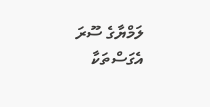ލަމްޔާގެ ސޫރަ އެގަސްތަކާ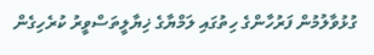ގުޅުވާލުމުން ފަރުހާންގެ ހިތުގައި ލަމްޔާގެ ޚިޔާލީތަސްވީރު ކުރެހިގެން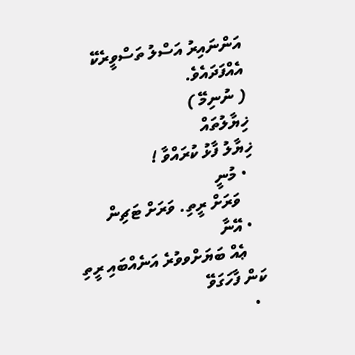އަންނައިރު އަސްލު ތަސްވީރެކޭ އެއްފަދައެވެ.
( ނުނިމޭ )
ޚިޔާލުތައް
ޚިޔާލު ފާޅު ކުރައްވާ !
  • މުނީ
    ވަރަށް ރީތި. ވަރަށް ޓަޗިން
  • އޭނާ
    ޢެއް ބަޔަށްވވުރެ އަނެއްބައި ރީތި ކަން ފާހަގަވޭ
  •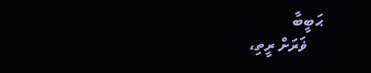ޙަބީބާ
    ޥަރަށް ރީތި،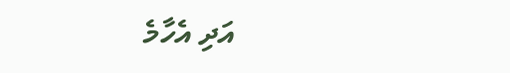އަދި އެހާމެ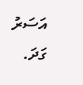އަސަރު ގަދަ.